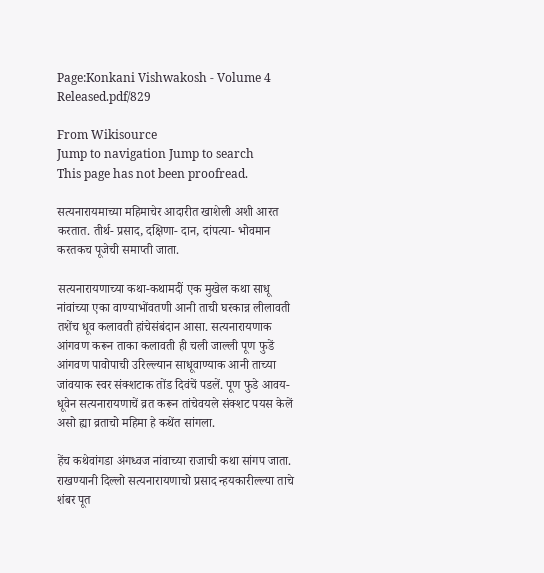Page:Konkani Vishwakosh - Volume 4 Released.pdf/829

From Wikisource
Jump to navigation Jump to search
This page has not been proofread.

सत्यनारायमाच्या महिमाचेर आदारीत खाशेली अशी आरत करतात. तीर्थ- प्रसाद, दक्षिणा- दान, दांपत्या- भोवमान करतकच पूजेची समाप्ती जाता.

सत्यनारायणाच्या कथा-कथामदीं एक मुखेल कथा साधू नांवांच्या एका वाण्याभोंवतणी आनी ताची घरकान्न लीलावती तशेंच धूव कलावती हांचेसंबंदान आसा. सत्यनारायणाक आंगवण करून ताका कलावती ही चली जाल्ली पूण फुडें आंगवण पावोपाची उरिल्ल्यान साधूवाण्याक आनी ताच्या जांवयाक स्वर संक्शटाक तोंड दिवंचें पडलें. पूण फुडे आवय- धूवेन सत्यनारायणाचें व्रत करून तांचेवयले संक्शट पयस केलें असो ह्या व्रताचो महिमा हे कथेंत सांगला.

हेंच कथेवांगडा अंगध्वज नांवाच्या राजाची कथा सांगप जाता. राखण्यानी दिल्लो सत्यनारायणाचो प्रसाद न्हयकारील्ल्या ताचे शंबर पूत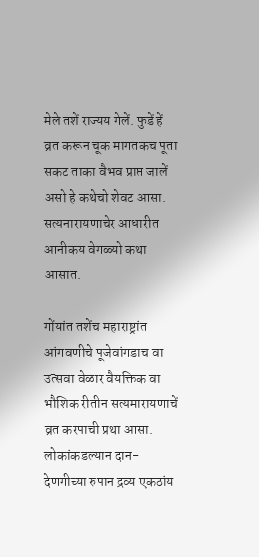मेले तशें राज्यय गेलें. फुडें हें व्रत करून चूक मागतकच पूता सकट ताका वैभव प्राप्त जालें असो हे कथेचो शेवट आसा. सत्यनारायणाचेर आधारीत आनीकय वेगळ्यो कथा आसात.

गोंयांत तशेंच महाराष्ट्रांत आंगवणीचे पूजेवांगडाच वा उत्सवा वेळार वैयक्तिक वा भौशिक रीतीन सत्यमारायणाचें व्रत करपाची प्रथा आसा. लोकांकडल्यान दान-देणगीच्या रुपान द्रव्य एकठांय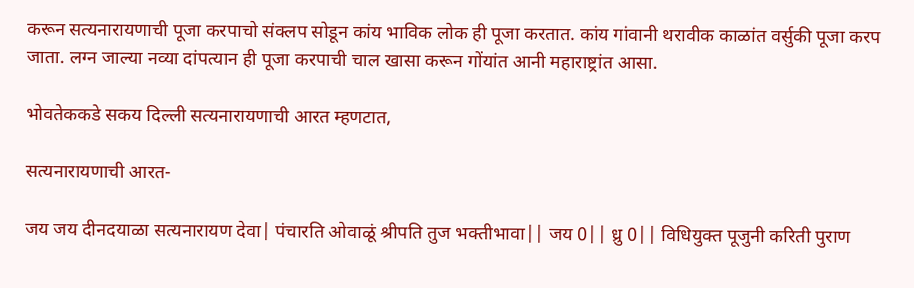करून सत्यनारायणाची पूजा करपाचो संक्लप सोडून कांय भाविक लोक ही पूजा करतात. कांय गांवानी थरावीक काळांत वर्सुकी पूजा करप जाता. लग्न जाल्या नव्या दांपत्यान ही पूजा करपाची चाल खासा करून गोंयांत आनी महाराष्ट्रांत आसा.

भोवतेककडे सकय दिल्ली सत्यनारायणाची आरत म्हणटात,

सत्यनारायणाची आरत-

जय जय दीनदयाळा सत्यनारायण देवा| पंचारति ओवाळूं श्रीपति तुज भक्तीभावा|| जय 0|| ध्रु 0|| विधियुक्त पूजुनी करिती पुराण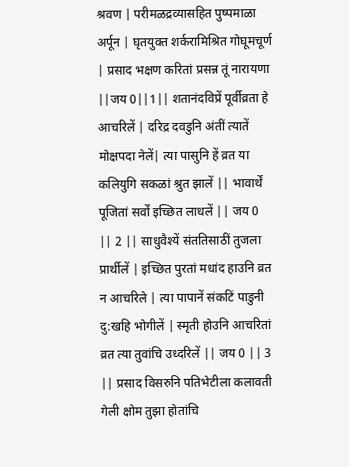श्रवण | परीमळद्रव्यासहित पुष्पमाळा अर्पून | घृतयुक्त शर्करामिश्रित गोघूमचूर्ण | प्रसाद भक्षण करितां प्रसन्न तूं नारायणा ||जय 0||1|| शतानंदविप्रें पूर्वीव्रता हे आचरिलें | दरिद्र दवडुनि अंतीं त्यातें मोक्षपदा नेलें| त्या पासुनि हें व्रत या कलियुगि सकळां श्रुत झालें || भावार्थें पूजितां सर्वों इच्छित लाधलें || जय 0 || 2 || साधुवैश्यें संततिसाठीं तुजला प्रार्थीलें | इच्छित पुरतां मधांद हाउनि व्रत न आचरिले | त्या पापानें संकटिं पाडुनी दु:खहि भोगीलें | स्मृती होउनि आचरितां व्रत त्या तुवांचि उध्दरिलें || जय 0 || 3 || प्रसाद विसरुनि पतिभेटीला कलावती गेली क्षोम तुझा होतांचि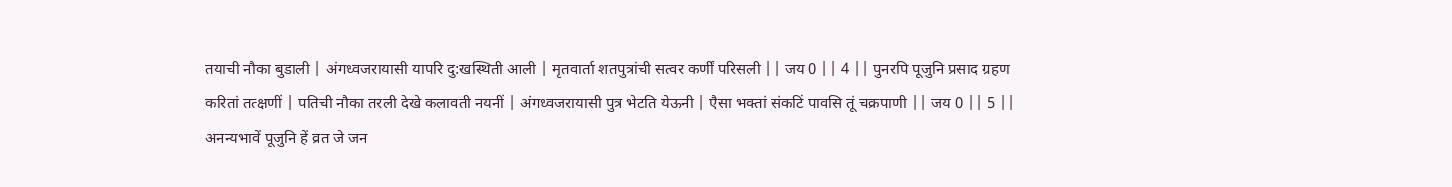तयाची नौका बुडाली | अंगध्वजरायासी यापरि दु:खस्थिती आली | मृतवार्ता शतपुत्रांची सत्वर कर्णीं परिसली || जय 0 || 4 || पुनरपि पूजुनि प्रसाद ग्रहण करितां तत्क्षणीं | पतिची नौका तरली देखे कलावती नयनीं | अंगध्वजरायासी पुत्र भेटति येऊनी | एैसा भक्तां संकटिं पावसि तूं चक्रपाणी || जय 0 || 5 || अनन्यभावें पूजुनि हें व्रत जे जन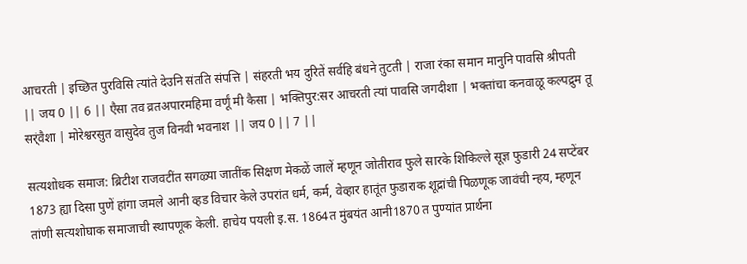आचरती | इच्छित पुरविसि त्यांते देउनि संतति संपत्ति | संहरती भय दुरितें सर्वहि बंधने तुटती | राजा रंका समान मानुनि पावसि श्रीपती || जय 0 || 6 || एैसा तव व्रतअपारमहिमा वर्णूं मी कैसा | भक्तिपुर:सर आचरती त्यां पावसि जगदीशा | भक्तांचा कनवाळू कल्पद्रुम तू सर्ंवैशा | मोरेश्वरसुत वासुदेव तुज विनवी भवनाश || जय 0 || 7 ||

सत्यशोधक समाज: ब्रिटीश राजवटींत सगऴ्या जातींक सिक्षण मेकळें जालें म्हणून जोतीराव फुले सारके शिकिल्ले सूज्ञ फुडारी 24 सप्टेंबर 1873 ह्या दिसा पुणें हांगा जमले आनी व्हड विचार केले उपरांत धर्म, कर्म, वेव्हार हातूंत फुडाराक शूद्रांची पिळणूक जावंची न्हय, म्हणून तांणी सत्यशोघाक समाजाची स्थापणूक केली. हाचेय पयली इ.स. 1864त मुंबयंत आनी1870 त पुण्यांत प्रार्थना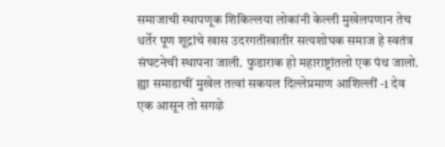समाजाची स्थापणूक शिकिल्लया लोकांनी केल्ली मुखेलपणान तेच धर्तेर पूण शूद्रांचे खास उदरगतीखातीर सत्यशोघक समाज हे स्वतंत्र संघटनेची स्थापना जाली. फुडाराक हो महाराष्ट्रांतलो एक पंथ जालो. ह्या समाडाचीं मुखेल तत्वां सकयल दिल्लेप्रमाण आशिल्लीं -1 देव एक आसून तो सगऴे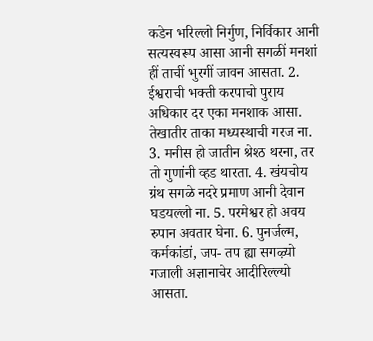कडेन भरिल्लो निर्गुण, निर्विकार आनी सत्यस्वरूप आसा आनी सगळीं मनशां हीं ताचीं भुरगीं जावन आसता. 2. ईश्वराची भक्ती करपाचो पुराय अधिकार दर एका मनशाक आसा. तेखातीर ताका मध्यस्थाची गरज ना. 3. मनीस हो जातीन श्रेश्ठ थरना, तर तो गुणांनी व्हड थारता. 4. खंयचोय ग्रंथ सगळे नदरे प्रमाण आनी देवान घडयल्लो ना. 5. परमेश्वर हो अवय रुपान अवतार घेना. 6. पुनर्जल्म, कर्मकांडां, जप- तप ह्या सगऴ्यो गजाली अज्ञानाचेर आदीरिल्ल्यो आसता.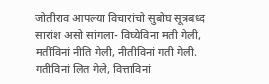जोतीराव आपल्या विचारांचो सुबोघ सूत्रबध्द सारांश असो सांगला- विघ्येविना मती गेली, मतींविनां नीति गेली, नीतीविनां गती गेली. गतीविनां लित गेले, वित्ताविनां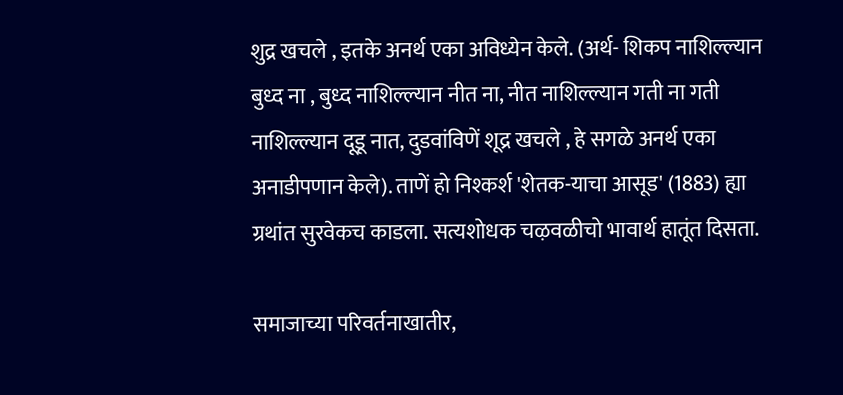शुद्र खचले , इतके अनर्थ एका अविध्येन केले. (अर्थ- शिकप नाशिल्ल्यान बुध्द ना , बुध्द नाशिल्ल्यान नीत ना, नीत नाशिल्ल्यान गती ना गती नाशिल्ल्यान दूडू नात, दुडवांविणें शूद्र खचले , हे सगळे अनर्थ एका अनाडीपणान केले). ताणें हो निश्कर्श 'शेतक-याचा आसूड' (1883) ह्या ग्रथांत सुरवेकच काडला. सत्यशोधक चऴवळीचो भावार्थ हातूंत दिसता.

समाजाच्या परिवर्तनाखातीर,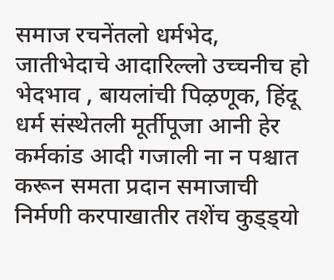समाज रचनेंतलो धर्मभेद, जातीभेदाचे आदारिल्लो उच्चनीच हो भेदभाव , बायलांची पिऴणूक, हिंदू धर्म संस्थेतली मूर्तीपूजा आनी हेर कर्मकांड आदी गजाली ना न पश्चात करून समता प्रदान समाजाची निर्मणी करपाखातीर तशेंच कुड्ड्यो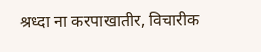श्रध्दा ना करपाखातीर, विचारीक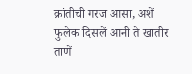क्रांतीची गरज आसा, अशें फुलेक दिसलें आनी ते खातीर ताणें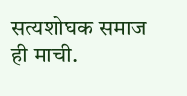सत्यशोघक समाज ही माची.